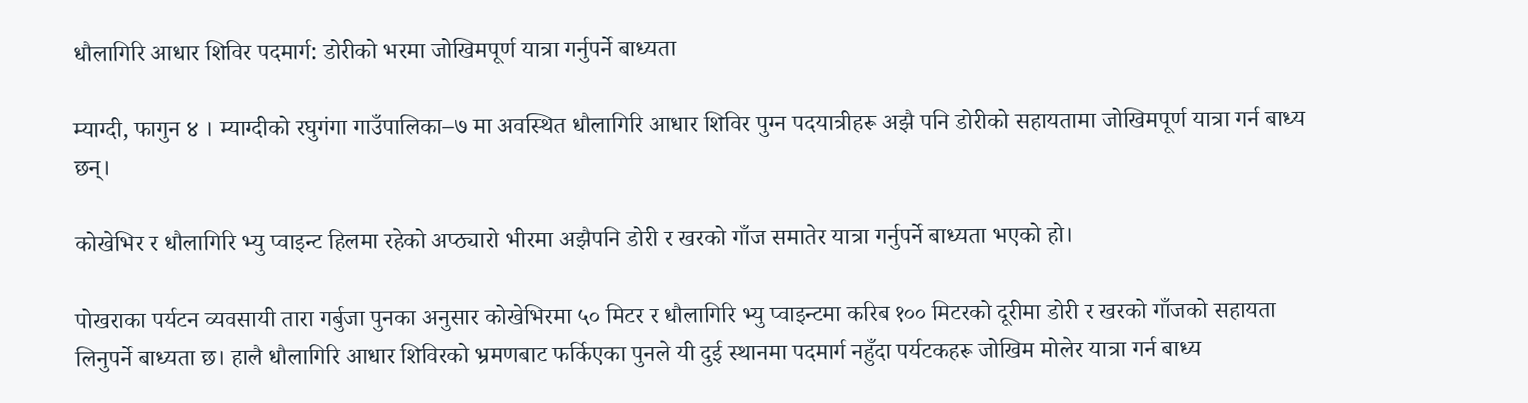धौलागिरि आधार शिविर पदमार्ग: डोरीको भरमा जोखिमपूर्ण यात्रा गर्नुपर्ने बाध्यता

म्याग्दी, फागुन ४ । म्याग्दीको रघुगंगा गाउँपालिका–७ मा अवस्थित धौलागिरि आधार शिविर पुग्न पदयात्रीहरू अझै पनि डोरीको सहायतामा जोखिमपूर्ण यात्रा गर्न बाध्य छन्।

कोखेभिर र धौलागिरि भ्यु प्वाइन्ट हिलमा रहेको अप्ठ्यारो भीरमा अझैपनि डोरी र खरको गाँज समातेर यात्रा गर्नुपर्ने बाध्यता भएको हो।

पोखराका पर्यटन व्यवसायी तारा गर्बुजा पुनका अनुसार कोखेभिरमा ५० मिटर र धौलागिरि भ्यु प्वाइन्टमा करिब १०० मिटरको दूरीमा डोरी र खरको गाँजको सहायता लिनुपर्ने बाध्यता छ। हालै धौलागिरि आधार शिविरको भ्रमणबाट फर्किएका पुनले यी दुई स्थानमा पदमार्ग नहुँदा पर्यटकहरू जोखिम मोलेर यात्रा गर्न बाध्य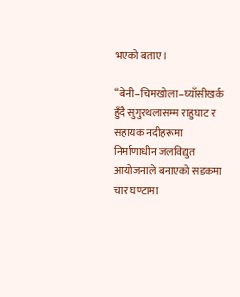भएको बताए।

“बेनी–चिमखोला–घ्याँसीखर्क हुँदै सुगुरथलासम्म राहुघाट र सहायक नदीहरूमा निर्माणाधीन जलविद्युत आयोजनाले बनाएको सडकमा चार घण्टामा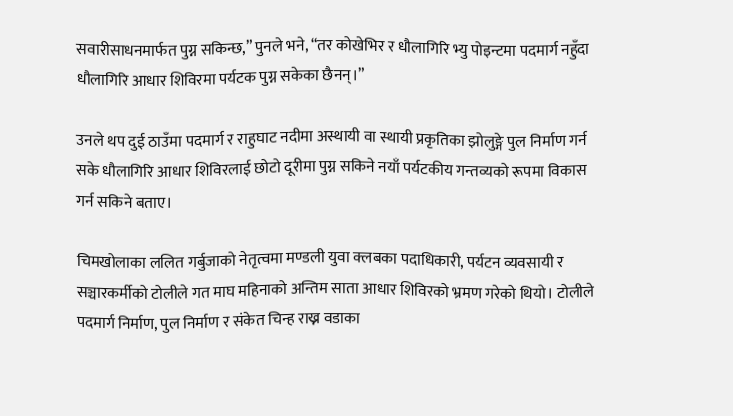सवारीसाधनमार्फत पुग्न सकिन्छ,” पुनले भने, “तर कोखेभिर र धौलागिरि भ्यु पोइन्टमा पदमार्ग नहुँदा धौलागिरि आधार शिविरमा पर्यटक पुग्न सकेका छैनन्।”

उनले थप दुई ठाउँमा पदमार्ग र राहुघाट नदीमा अस्थायी वा स्थायी प्रकृतिका झोलुङ्गे पुल निर्माण गर्न सके धौलागिरि आधार शिविरलाई छोटो दूरीमा पुग्न सकिने नयाँ पर्यटकीय गन्तव्यको रूपमा विकास गर्न सकिने बताए।

चिमखोलाका ललित गर्बुजाको नेतृत्वमा मण्डली युवा क्लबका पदाधिकारी, पर्यटन व्यवसायी र सञ्चारकर्मीको टोलीले गत माघ महिनाको अन्तिम साता आधार शिविरको भ्रमण गरेको थियो। टोलीले पदमार्ग निर्माण, पुल निर्माण र संकेत चिन्ह राख्न वडाका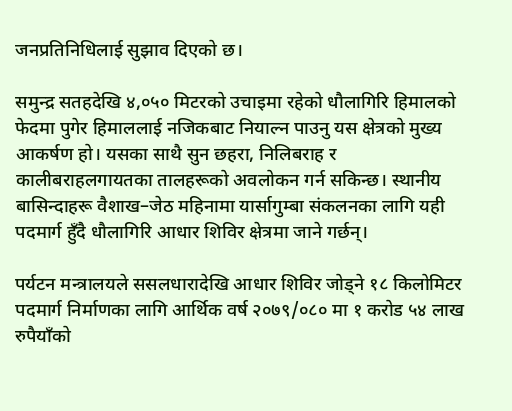जनप्रतिनिधिलाई सुझाव दिएको छ।

समुन्द्र सतहदेखि ४,०५० मिटरको उचाइमा रहेको धौलागिरि हिमालको फेदमा पुगेर हिमाललाई नजिकबाट नियाल्न पाउनु यस क्षेत्रको मुख्य आकर्षण हो। यसका साथै सुन छहरा, निलिबराह र कालीबराहलगायतका तालहरूको अवलोकन गर्न सकिन्छ। स्थानीय बासिन्दाहरू वैशाख–जेठ महिनामा यार्सागुम्बा संकलनका लागि यही पदमार्ग हुँदै धौलागिरि आधार शिविर क्षेत्रमा जाने गर्छन्।

पर्यटन मन्त्रालयले ससलधारादेखि आधार शिविर जोड्ने १८ किलोमिटर पदमार्ग निर्माणका लागि आर्थिक वर्ष २०७९/०८० मा १ करोड ५४ लाख रुपैयाँको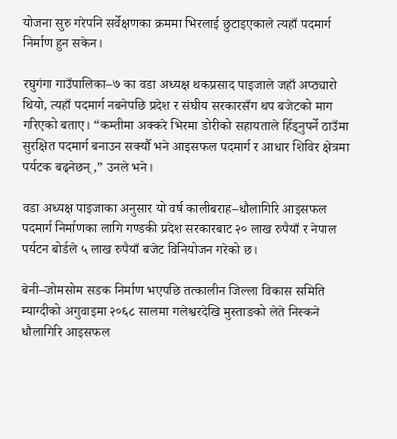योजना सुरु गरेपनि सर्वेक्षणका क्रममा भिरलाई छुटाइएकाले त्यहाँ पदमार्ग निर्माण हुन सकेन।

रघुगंगा गाउँपालिका–७ का वडा अध्यक्ष थकप्रसाद पाइजाले जहाँ अप्ठ्यारो थियो, त्यहाँ पदमार्ग नबनेपछि प्रदेश र संघीय सरकारसँग थप बजेटको माग गरिएको बताए। “कम्तीमा अक्करे भिरमा डोरीको सहायताले हिँड्नुपर्ने ठाउँमा सुरक्षित पदमार्ग बनाउन सक्यौँ भने आइसफल पदमार्ग र आधार शिविर क्षेत्रमा पर्यटक बढ्नेछन्,” उनले भने।

वडा अध्यक्ष पाइजाका अनुसार यो वर्ष कालीबराह–धौलागिरि आइसफल पदमार्ग निर्माणका लागि गण्डकी प्रदेश सरकारबाट २० लाख रुपैयाँ र नेपाल पर्यटन बोर्डले ५ लाख रुपैयाँ बजेट विनियोजन गरेको छ।

बेनी–जोमसोम सडक निर्माण भएपछि तत्कालीन जिल्ला विकास समिति म्याग्दीको अगुवाइमा २०६८ सालमा गलेश्वरदेखि मुस्ताङको लेते निस्कने धौलागिरि आइसफल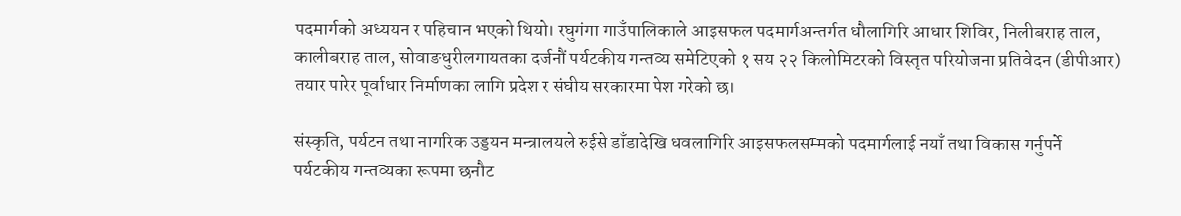पदमार्गको अध्ययन र पहिचान भएको थियो। रघुगंगा गाउँपालिकाले आइसफल पदमार्गअन्तर्गत धौलागिरि आधार शिविर, निलीबराह ताल, कालीबराह ताल, सोवाङधुरीलगायतका दर्जनौं पर्यटकीय गन्तव्य समेटिएको १ सय २२ किलोमिटरको विस्तृत परियोजना प्रतिवेदन (डीपीआर) तयार पारेर पूर्वाधार निर्माणका लागि प्रदेश र संघीय सरकारमा पेश गरेको छ।

संस्कृति, पर्यटन तथा नागरिक उड्डयन मन्त्रालयले रुईसे डाँडादेखि धवलागिरि आइसफलसम्मको पदमार्गलाई नयाँ तथा विकास गर्नुपर्ने पर्यटकीय गन्तव्यका रूपमा छनौट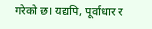गरेको छ। यद्यपि, पूर्वाधार र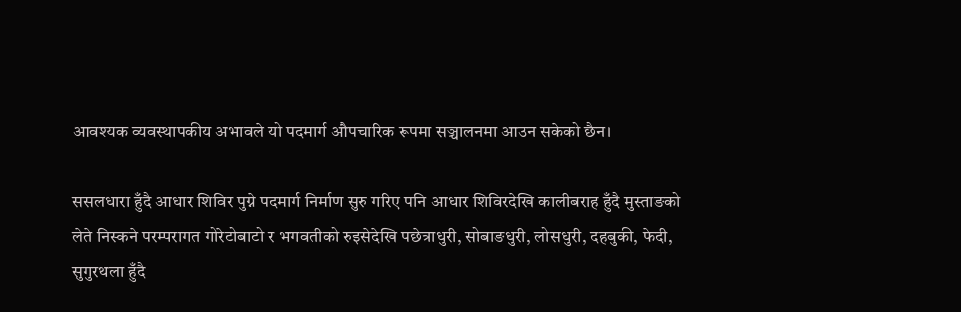आवश्यक व्यवस्थापकीय अभावले यो पदमार्ग औपचारिक रूपमा सञ्चालनमा आउन सकेको छैन।

ससलधारा हुँदै आधार शिविर पुग्ने पदमार्ग निर्माण सुरु गरिए पनि आधार शिविरदेखि कालीबराह हुँदै मुस्ताङको लेते निस्कने परम्परागत गोरेटोबाटो र भगवतीको रुइसेदेखि पछेत्राधुरी, सोबाङधुरी, लोसधुरी, दहबुकी, फेदी, सुगुरथला हुँदै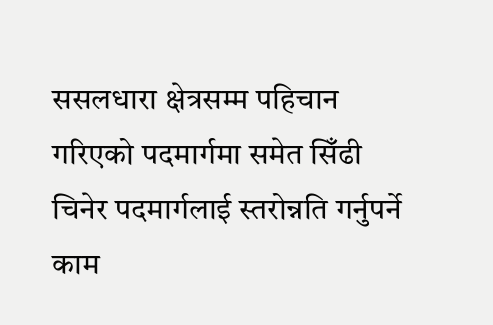ससलधारा क्षेत्रसम्म पहिचान गरिएको पदमार्गमा समेत सिँढी चिनेर पदमार्गलाई स्तरोन्नति गर्नुपर्ने काम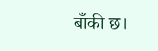बाँकी छ।